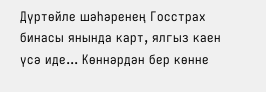Дүртөйле шәһәренең Госстрах бинасы янында карт, ялгыз каен үсә иде... Көннәрдән бер көнне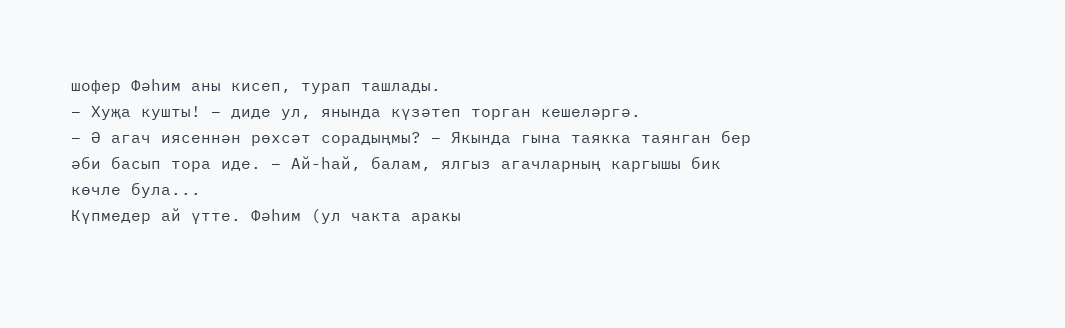шофер Фәһим аны кисеп, турап ташлады.
– Хуҗа кушты! – диде ул, янында күзәтеп торган кешеләргә.
– Ә агач иясеннән рөхсәт сорадыңмы? – Якында гына таякка таянган бер әби басып тора иде. – Ай-һай, балам, ялгыз агачларның каргышы бик көчле була...
Күпмедер ай үтте. Фәһим (ул чакта аракы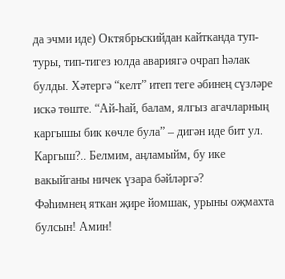да эчми иде) Октябрьскийдан кайтканда туп-туры, тип-тигез юлда авариягә очрап һәлак булды. Хәтергә “келт” итеп теге әбинең сүзләре искә төште. “Ай-һай, балам, ялгыз агачларның каргышы бик көчле була” – дигән иде бит ул. Каргыш?.. Белмим, аңламыйм, бу ике вакыйганы ничек үзара бәйләргә?
Фәһимнең яткан җире йомшак, урыны оҗмахта булсын! Амин!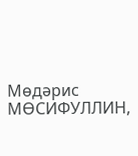Мөдәрис МӨСИФУЛЛИН,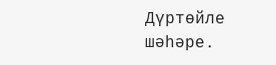Дүртөйле шәһәре.